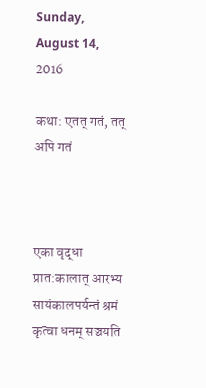Sunday, August 14, 2016

कथा: एतत् गतं, तत् अपि गतं



एका वृद्धा प्रात:कालात् आरभ्य सायंकालपर्यन्तं श्रमं कृत्वा धनम् सञ्चयति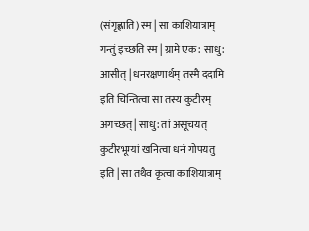(संगृह्णाति) स्म | सा काशियात्राम् गन्तुं इच्छति स्म | ग्रामे एक: साधु: आसीत् | धनरक्षणार्थम् तस्मै ददामि इति चिन्तित्वा सा तस्य कुटीरम् अगच्छत् | साधु: तां असूचयत् कुटीरभूम्यां खनित्वा धनं गोपयतु इति | सा तथैव कृत्वा काशियात्राम्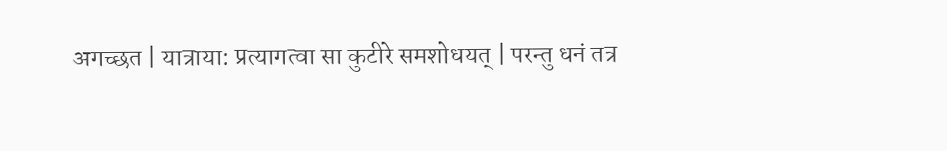अगच्छत | यात्राया: प्रत्यागत्वा सा कुटीरे समशोधयत् | परन्तु धनं तत्र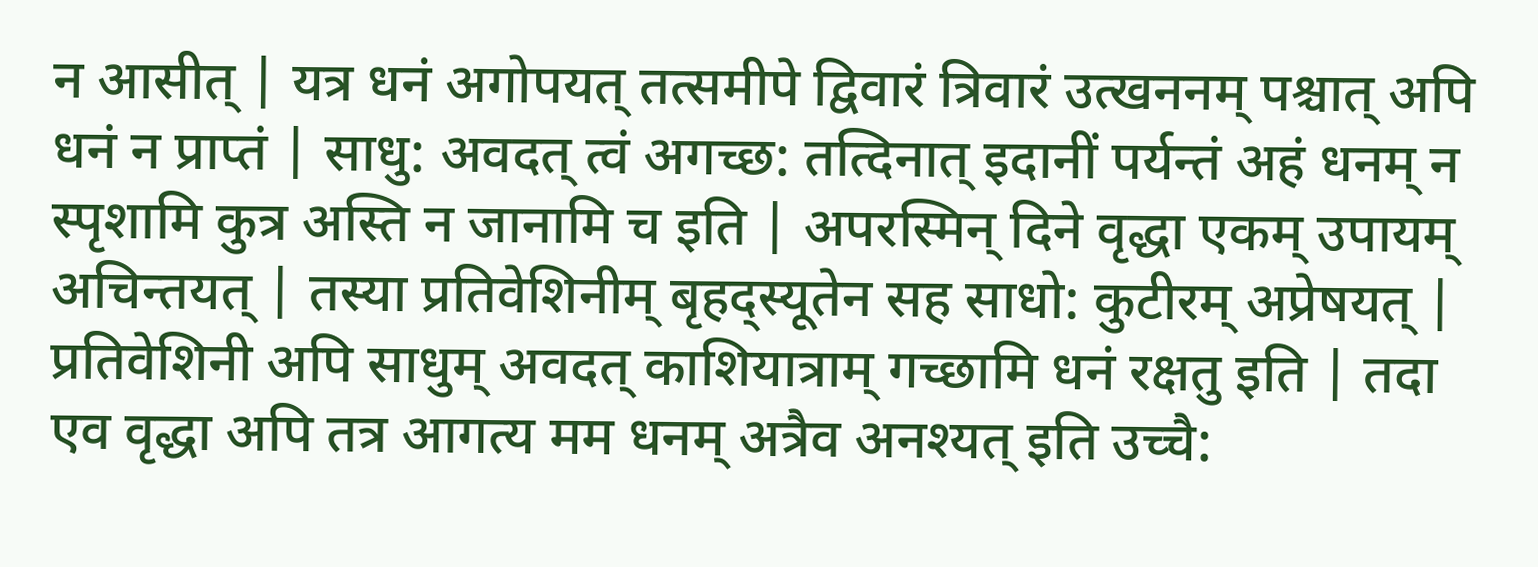न आसीत् | यत्र धनं अगोपयत् तत्समीपे द्विवारं त्रिवारं उत्खननम् पश्चात् अपि धनं न प्राप्तं | साधु: अवदत् त्वं अगच्छ: तत्दिनात् इदानीं पर्यन्तं अहं धनम् न स्पृशामि कुत्र अस्ति न जानामि च इति | अपरस्मिन् दिने वृद्धा एकम् उपायम् अचिन्तयत् | तस्या प्रतिवेशिनीम् बृहद्स्यूतेन सह साधो: कुटीरम् अप्रेषयत् | प्रतिवेशिनी अपि साधुम् अवदत् काशियात्राम् गच्छामि धनं रक्षतु इति | तदा एव वृद्धा अपि तत्र आगत्य मम धनम् अत्रैव अनश्यत् इति उच्चै: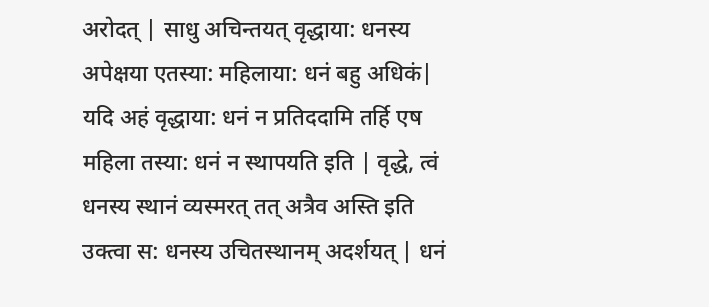अरोदत् | साधु अचिन्तयत् वृद्धाया: धनस्य अपेक्षया एतस्या: महिलाया: धनं बहु अधिकं| यदि अहं वृद्धाया: धनं न प्रतिददामि तर्हि एष महिला तस्या: धनं न स्थापयति इति | वृद्धे, त्वं धनस्य स्थानं व्यस्मरत् तत् अत्रैव अस्ति इति उक्त्वा स: धनस्य उचितस्थानम् अदर्शयत् | धनं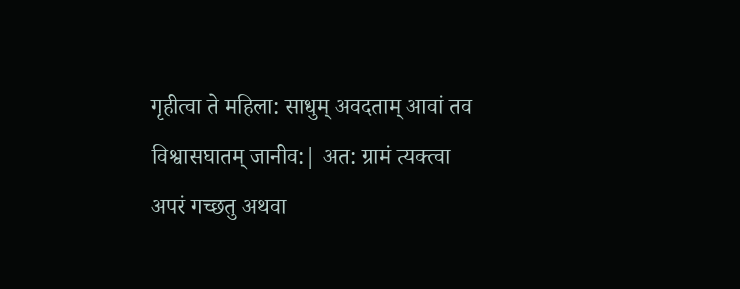गृहीत्वा ते महिला: साधुम् अवदताम् आवां तव विश्वासघातम् जानीव:| अत: ग्रामं त्यक्त्वा अपरं गच्छतु अथवा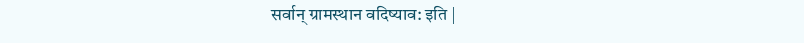सर्वान् ग्रामस्थान वदिष्याव: इति |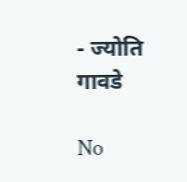- ज्योति गावडे

No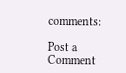comments:

Post a Comment